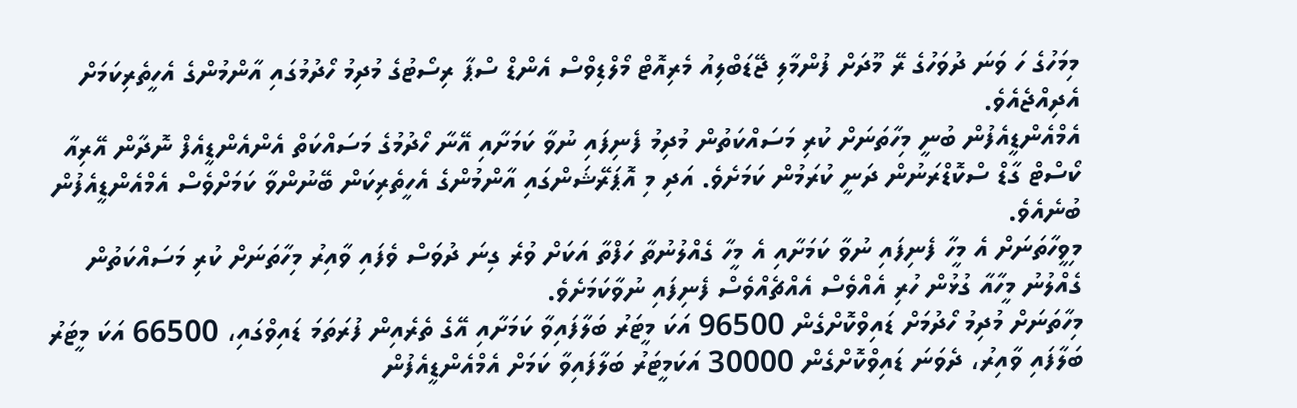މިމަހުގެ ހަ ވަނަ ދުވަހުގެ ރޭ މޫދަށް ފުންމާލި ޖޭޑަބްލިއު މެރިއޮޓް މޯލްޑިވްސް އެންޑް ސްޕާ ރިސޯޓުގެ މުދިމު ހޯދުމުގައި އާންމުންގެ އެހީތެރިކަމަށް އެދިއްޖެއެވެ.
އެމްއެންޑީއެފުން ބުނީ މިހާތަނަށް ކުރި މަސައްކަތުން މުދިމު ފެނިފައި ނުވާ ކަމަށާއި އޭނާ ހޯދުމުގެ މަސައްކަތް އެންއެންޑީއެފް ނޮދާން އޭރިއާ ކޯސްޓް ގާޑް ސްކޮޑްރަނުން ދަނީ ކުރަމުން ކަމަށެވެ. އަދި މި އޮޕަރޭޝަންގައި އާންމުންގެ އެހީތެރިކަން ބޭނުންވާ ކަމަށްވެސް އެމްއެންޑީއެފުން ބުނެއެވެ.
މިވީހާތަނަށް އެ މީހާ ފެނިފައި ނުވާ ކަމަށާއި އެ މީހާ ގެއްލުނުތާ ހަފްތާ އަކަށް ވުރެ ގިނަ ދުވަސް ވެފައި ވާއިރު މިހާތަނަށް ކުރި މަސައްކަތުން ގެއްލުނު މީހާއާ ގުޅުން ހުރި އެއްވެސް އެއްޗެއްވެސް ފެނިފައި ނުވާކަމަށެވެ.
މިހާތަނަށް މުދިމު ހޯދުމަށް ޑައިވްކޮށްގެން 96500 އަކަ މީޓަރު ބަލާފައިވާ ކަމަށާއި އޭގެ ތެރެއިން ފުރަތަމަ ޑައިވްގައި، 66500 އަކަ މީޓަރު ބަލާފައި ވާއިރު، ދެވަނަ ޑައިވްކޮށްގެން 30000 އަކަމީޓަރު ބަލާފައިވާ ކަމަށް އެމްއެންޑީއެފުން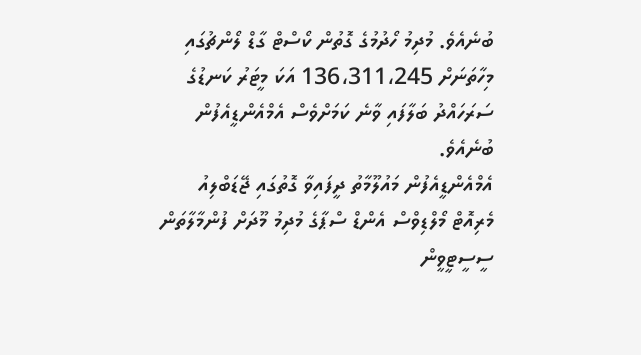ބުނެއެވެ. މުދިމު ހޯދުމުގެ ގޮތުން ކޯސްޓް ގާޑް ލޯންޗުގައި މިހާތަނަށް 136،311،245 އަކަ މީޓަރު ކަނޑުގެ ސަރަހައްދު ބަލާފައި ވާނެ ކަމަށްވެސް އެމްއެންޑީއެފުން ބުނެއެވެ.
އެމްއެންޑީއެފުން މައުލޫމާތު ދީފައިވާ ގޮތުގައި ޖޭޑަބްލިއު މެރިއޮޓް މޯލްޑިވްސް އެންޑް ސްޕާގެ މުދިމު މޫދަށް ފުންމާލާތަން ސީސީޓީވީން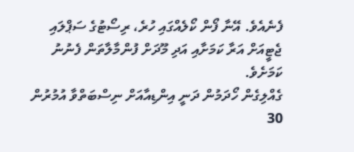ފެނެއެވެ. އޭނާ ފޯން ކޯލެއްގައި ހުރެ، ރިސޯޓުގެ ސަޕްލައި ޖެޓީއަށް އަރާ ކަމަށާއި އަދި މޫދަށް ފުންމާލާތަން ފެނުނު ކަމަށެވެ.
ގެއްލިގެން ހޯދަމުން ދަނީ އިންޑިއާއަށް ނިސްބަތްވާ އުމުރުން 30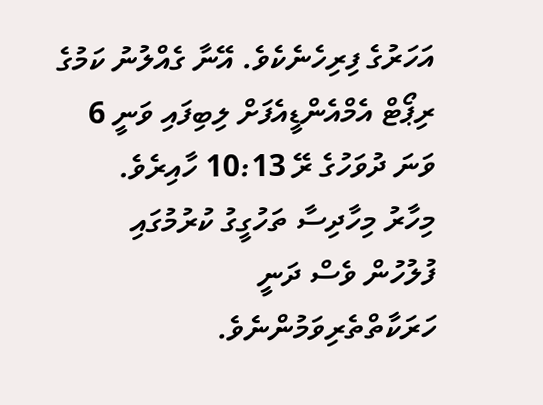އަހަރުގެ ފިރިހެނެކެވެ. އޭނާ ގެއްލުނު ކަމުގެ ރިޕޯޓް އެމްއެންޑީއެފަށް ލިބިފައި ވަނީ 6 ވަނަ ދުވަހުގެ ރޭ 10:13 ހާއިރެވެ.
މިހާރު މިހާދިސާ ތަހުގީގު ކުރުމުގައި ފުލުހުން ވެސް ދަނީ ހަރަކާތްތެރިވަމުންނެވެ.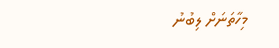މިހާތަނަށް ލިބުނު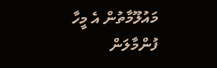މައުލޫމާތުން އެ މީހާ ފުންމާލަން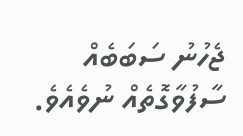ޖެހުނު ސަބަބެއް ސާފުވާގޮތެއް ނުވެއެވެ.